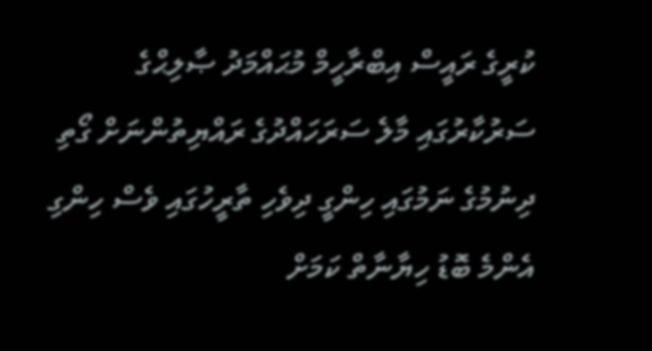ކުރީގެ ރައީސް އިބްރާހީމް މުޙައްމަދު ޞާލިޙްގެ ސަރުކާރުގައި މާލެ ސަރަހައްދުގެ ރައްޔިތުންނަށް ގޯތި ދިނުމުގެ ނަމުގައި ހިންގީ ދިވެހި ތާރީހުގައި ވެސް ހިންގި އެންމެ ބޮޑު ހިޔާނާތް ކަމަށް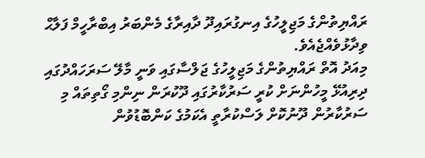ރައްޔިތުންގެ މަޖިލީހުގެ އިނގުރައިދޫ ދާއިރާގެ މެންބަރު އިބްރާހީމް ފަލާޙް ވިދާޅުވެއްޖެއެވެ.
މިއަދު އޮތް ރައްޔިތުންގެ މަޖިލީހުގެ ޖަލްސާގައި ވަނީ މާލޭ ސަރަހައްދުގައި ދިރިއުޅޭ މީހުންނަށް ކުރީ ސަރުކާރުގައި ދޫކުރަން ނިންމި ގޯތިތައް މި ސަރުކާރުން ދޫނުކޮށް ލަސްކުރާތީ އެކަމުގެ ކަންބޮޑުވުން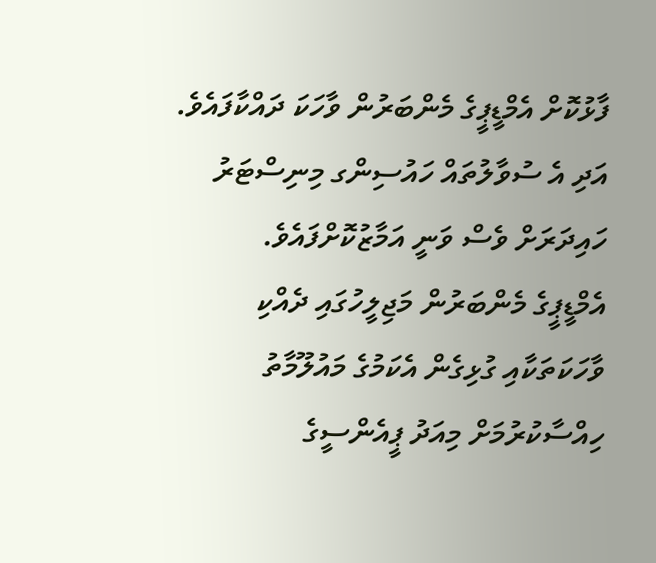ފާޅުކޮށް އެމްޑީޕީގެ މެންބަރުން ވާހަކަ ދައްކާފައެވެ. އަދި އެ ސުވާލުތައް ހައުސިންގ މިނިސްޓަރު ހައިދަރަށް ވެސް ވަނީ އަމާޒުކޮށްފައެވެ.
އެމްޑީޕީގެ މެންބަރުން މަޖިލީހުގައި ދެއްކި ވާހަކަތަކާއި ގުޅިގެން އެކަމުގެ މައުލޫމާތު ހިއްސާކުރުމަށް މިއަދު ޕީއެންސީގެ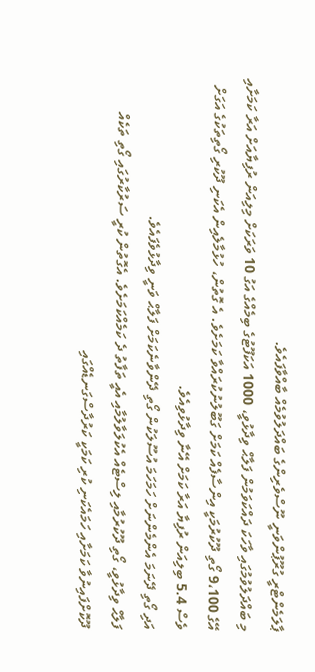ޕާލަމެންޓްރީ ގުރޫޕުންވަނީ ނޫސްވެރިންގެ ބައްދަލުވުމެއް ބާއްވާފައެވެ.
މި ބައްދަލުވުމުގައި ވާހަކަ ދައްކަވަމުން ފަލާޙް ވިދާޅުވީ، 1000 އަކަފޫޓުގެ ބިމެއްގެ އަގު 10 ވަރަކަށް މިލިއަން ރުފިޔާއަށް އަރާ ކަމަށާއި އޭގެ 9،100 ގޯތި ދޫކުރުމަކީ އިންސާފެއް ކަމަށް ގަބޫލުނުކުރައްވާ ކަމަށެވެ. އެ ގޮތުން، ހުޅުމާލެއިން އެކަނި ދޫކުރި ގޯތިތަކުގެ އަގަށް ވެސް 5.4 ބިލިއަން ރުފިޔާ އަރާ ކަމަށް އޭނާ ވިދާޅުވިއެވެ.
އަދި ގޯތި ދޭނަމަ އެންމެންނަށް ހަމަހަމަ އުސޫލަކުން ގޯތި ދޭންވާނެކަމަށް ފަލާޙް ވަނީ ވިދާޅުވެފައެވެ.
ފަލާޙް ވިދާޅުވީ، ގޯތި ދޫކުރުމާއި ލިސްޓެއް އެކުލަވާލުމާއި އެއީ ތަފާތު ދެ ކަމެއްކަމަށެވެ. އެގޮތުން ކުރީ ސަރުކާރުގައި ގޯތި ތަކެއް ދޫކޮށްފައިނުވާ ކަމަށާއި ހަމައެކަނި ކުރި ކަމަކީ ކަރުދާސްގަނޑެއްގައި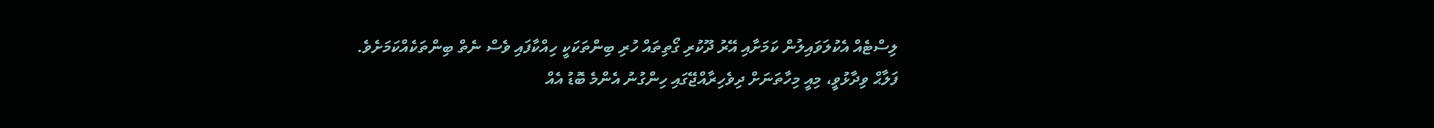ލިސްޓެއް އެކުލަވައިލުން ކަމަށާއި އޭރު ދޫކުރި ގޯތިތައް ހުރި ބިންތަކަކީ ހިއްކާފައި ވެސް ނެތް ބިންތަކެއްކަމަށެވެ.
ފަލާޙް ވިދާޅުވީ، މިއީ މިހާތަނަށް ދިވެހިރާއްޖޭގައި ހިންގުނު އެންމެ ބޮޑު އެއް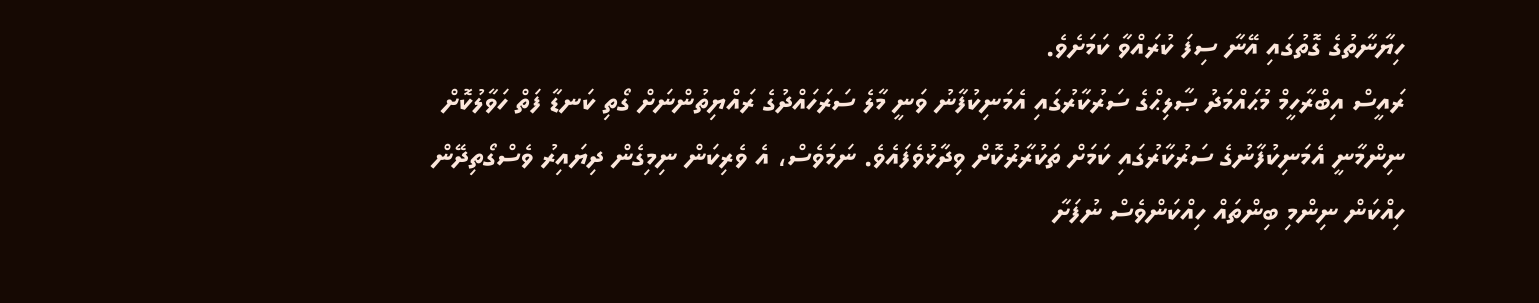ހިޔާނާތުގެ ގޮތުގައި އޭނާ ސިފަ ކުރައްވާ ކަމަށެވެ.
ރައީސް އިބްރާހީމް މުޙައްމަދު ޞާލިޙްގެ ސަރުކާރުގައި އެމަނިކުފާނު ވަނީ މާލެ ސަރަހައްދުގެ ރައްޔިތުންނަށް ގޯތި ކަނޑާ ފަތް ހަވާލުކޮށް ނިންމާނީ އެމަނިކުފާނުގެ ސަރުކާރުގައި ކަމަށް ތަކުރާރުކޮށް ވިދާޅުވެފައެވެ. ނަމަވެސް، އެ ވެރިކަން ނިމިގެން ދިޔައިރު ވެސްގޯތިދޭން ހިއްކަން ނިންމި ބިންތައް ހިއްކަންވެސް ނުފަށާ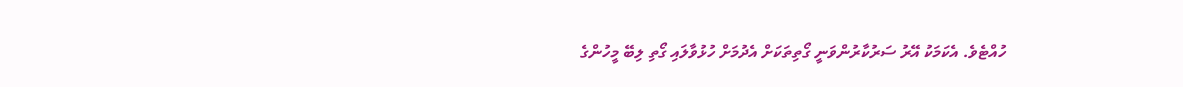ހުއްޓެވެ. އެކަމަކު އޭރު ސަރުކާރުންވަނީ ގޯތިތަކަށް އެދުމަށް ހުޅުވާލައި ގޯތި ލިބޭ މީހުންގެ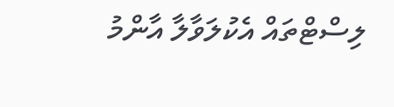ލިސްޓްތައް އެކުލަވާލާ އާންމު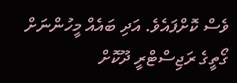ވެސް ކޮށްފައެވެ. އަދި ބައެއް މީހުންނަށް ގޯތީގެ ރަޖިސްޓްރީ ދޫކޮށް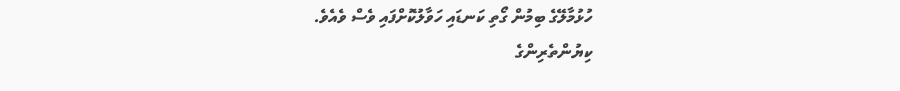ހުޅުމާލޭގެ ބިމުން ގޯތި ކަނޑައި ހަވާލުކޮށްފައި ވެސް ވެއެވެ.
ކިޔުންތެރިންގެ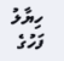ހިޔާލު
ފަހުގެ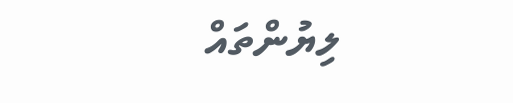ލިޔުންތައް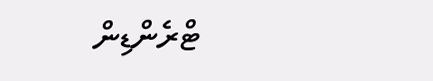ޓްރެންޑިން